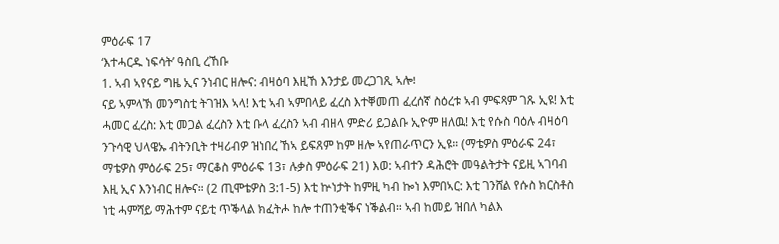ምዕራፍ 17
‘እተሓርዱ ነፍሳት’ ዓስቢ ረኸቡ
1. ኣብ ኣየናይ ግዜ ኢና ንነብር ዘሎና: ብዛዕባ እዚኸ እንታይ መረጋገጺ ኣሎ፧
ናይ ኣምላኽ መንግስቲ ትገዝእ ኣላ! እቲ ኣብ ኣምበላይ ፈረስ እተቐመጠ ፈረሰኛ ስዕረቱ ኣብ ምፍጻም ገጹ ኢዩ! እቲ ሓመር ፈረስ: እቲ መጋል ፈረስን እቲ ቡላ ፈረስን ኣብ ብዘላ ምድሪ ይጋልቡ ኢዮም ዘለዉ! እቲ የሱስ ባዕሉ ብዛዕባ ንጉሳዊ ህላዌኡ ብትንቢት ተዛሪብዎ ዝነበረ ኸኣ ይፍጸም ከም ዘሎ ኣየጠራጥርን ኢዩ። (ማቴዎስ ምዕራፍ 24፣ ማቴዎስ ምዕራፍ 25፣ ማርቆስ ምዕራፍ 13፣ ሉቃስ ምዕራፍ 21) እወ: ኣብተን ዳሕሮት መዓልትታት ናይዚ ኣገባብ እዚ ኢና እንነብር ዘሎና። (2 ጢሞቴዎስ 3:1-5) እቲ ኵነታት ከምዚ ካብ ኰነ እምበኣር: እቲ ገንሸል የሱስ ክርስቶስ ነቲ ሓምሻይ ማሕተም ናይቲ ጥቕላል ክፈትሖ ከሎ ተጠንቂቕና ነቕልብ። ኣብ ከመይ ዝበለ ካልእ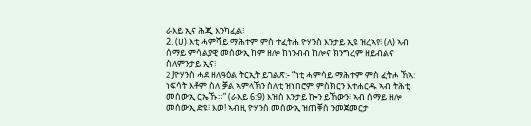ራእይ ኢና ሕጂ እንካፈል፧
2. (ሀ) እቲ ሓምሻይ ማሕተም ምስ ተፈትሐ ዮሃንስ እንታይ ኢዩ ዝረኣየ፧ (ለ) ኣብ ሰማይ ምሳልያዊ መሰውኢ ከም ዘሎ ከነንብብ ከሎና ክንግረም ዘይብልና ስለምንታይ ኢና፧
2 Jዮሃንስ ሓደ ዘለዓዕል ትርኢት ይገልጽ:- “ነቲ ሓምሳይ ማሕተም ምስ ፈትሖ ኸኣ: ነፍሳት እቶም ስለ ቓል ኣምላኽን ስለቲ ዝነበሮም ምስክርን እተሐርዱ ኣብ ትሕቲ መሰውኢ ርኤኹ።” (ራእይ 6:9) እዝስ እንታይ ኰን ይኸውን፧ ኣብ ሰማይ ዘሎ መሰውኢ ድዩ፧ እወ! ኣብዚ ዮሃንስ መሰውኢ ዝጠቐሰ ንመጀመርታ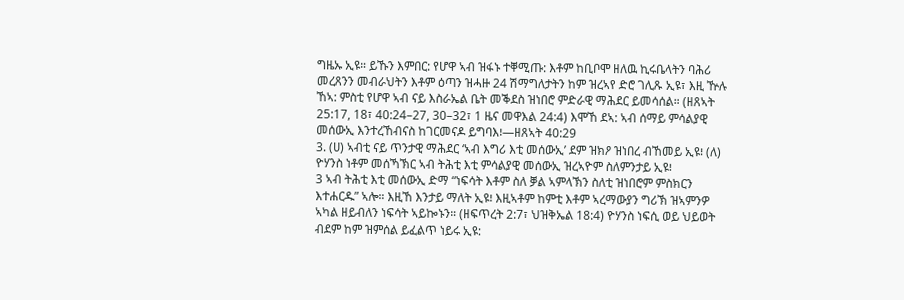ግዜኡ ኢዩ። ይኹን እምበር: የሆዋ ኣብ ዝፋኑ ተቐሚጡ: እቶም ከቢቦሞ ዘለዉ ኪሩቤላትን ባሕሪ መረጸንን መብራህትን እቶም ዕጣን ዝሓዙ 24 ሽማግለታትን ከም ዝረኣየ ድሮ ገሊጹ ኢዩ፣ እዚ ዅሉ ኸኣ: ምስቲ የሆዋ ኣብ ናይ እስራኤል ቤት መቕደስ ዝነበሮ ምድራዊ ማሕደር ይመሳሰል። (ዘጸኣት 25:17, 18፣ 40:24–27, 30–32፣ 1 ዜና መዋእል 24:4) እሞኸ ደኣ: ኣብ ሰማይ ምሳልያዊ መሰውኢ እንተረኸብናስ ከገርመናዶ ይግባእ፧—ዘጸኣት 40:29
3. (ሀ) ኣብቲ ናይ ጥንታዊ ማሕደር ‘ኣብ እግሪ እቲ መሰውኢ’ ደም ዝክዖ ዝነበረ ብኸመይ ኢዩ፧ (ለ) ዮሃንስ ነቶም መሰኻኽር ኣብ ትሕቲ እቲ ምሳልያዊ መሰውኢ ዝረኣዮም ስለምንታይ ኢዩ፧
3 ኣብ ትሕቲ እቲ መሰውኢ ድማ “ነፍሳት እቶም ስለ ቓል ኣምላኽን ስለቲ ዝነበሮም ምስክርን እተሐርዱ” ኣሎ። እዚኸ እንታይ ማለት ኢዩ፧ እዚኣቶም ከምቲ እቶም ኣረማውያን ግሪኽ ዝኣምንዎ ኣካል ዘይብለን ነፍሳት ኣይኰኑን። (ዘፍጥረት 2:7፣ ህዝቅኤል 18:4) ዮሃንስ ነፍሲ ወይ ህይወት ብደም ከም ዝምሰል ይፈልጥ ነይሩ ኢዩ: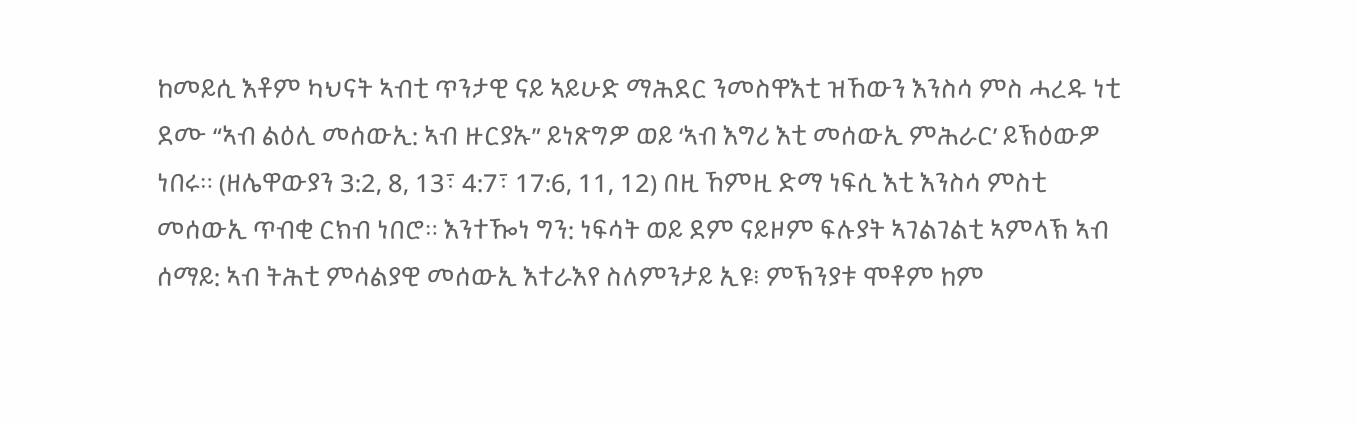ከመይሲ እቶም ካህናት ኣብቲ ጥንታዊ ናይ ኣይሁድ ማሕደር ንመስዋእቲ ዝኸውን እንስሳ ምስ ሓረዱ ነቲ ደሙ “ኣብ ልዕሊ መሰውኢ: ኣብ ዙርያኡ” ይነጽግዎ ወይ ‘ኣብ እግሪ እቲ መሰውኢ ምሕራር’ ይኽዕውዎ ነበሩ። (ዘሌዋውያን 3:2, 8, 13፣ 4:7፣ 17:6, 11, 12) በዚ ኸምዚ ድማ ነፍሲ እቲ እንስሳ ምስቲ መሰውኢ ጥብቂ ርክብ ነበሮ። እንተዀነ ግን: ነፍሳት ወይ ደም ናይዞም ፍሉያት ኣገልገልቲ ኣምላኽ ኣብ ሰማይ: ኣብ ትሕቲ ምሳልያዊ መሰውኢ እተራእየ ስለምንታይ ኢዩ፧ ምኽንያቱ ሞቶም ከም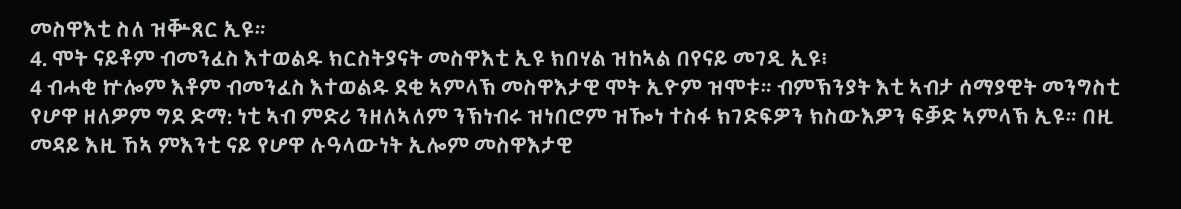መስዋእቲ ስለ ዝቝጸር ኢዩ።
4. ሞት ናይቶም ብመንፈስ እተወልዱ ክርስትያናት መስዋእቲ ኢዩ ክበሃል ዝከኣል በየናይ መገዲ ኢዩ፧
4 ብሓቂ ኵሎም እቶም ብመንፈስ እተወልዱ ደቂ ኣምላኽ መስዋእታዊ ሞት ኢዮም ዝሞቱ። ብምኽንያት እቲ ኣብታ ሰማያዊት መንግስቲ የሆዋ ዘለዎም ግደ ድማ: ነቲ ኣብ ምድሪ ንዘለኣለም ንኽነብሩ ዝነበሮም ዝዀነ ተስፋ ክገድፍዎን ክስውእዎን ፍቓድ ኣምላኽ ኢዩ። በዚ መዳይ እዚ ኸኣ ምእንቲ ናይ የሆዋ ሉዓላውነት ኢሎም መስዋእታዊ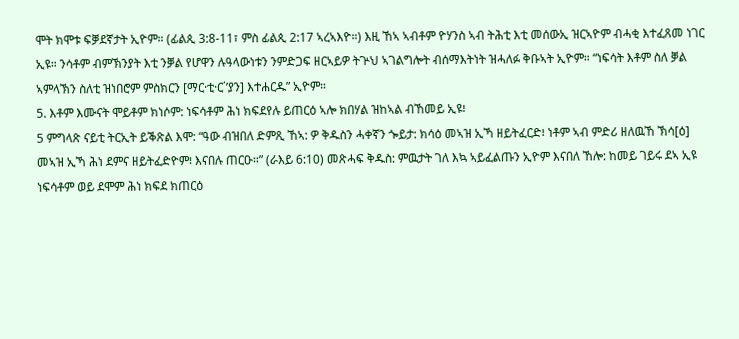ሞት ክሞቱ ፍቓደኛታት ኢዮም። (ፊልጲ 3:8-11፣ ምስ ፊልጲ 2:17 ኣረኣእዮ።) እዚ ኸኣ ኣብቶም ዮሃንስ ኣብ ትሕቲ እቲ መሰውኢ ዝርኣዮም ብሓቂ እተፈጸመ ነገር ኢዩ። ንሳቶም ብምኽንያት እቲ ንቓል የሆዋን ሉዓላውነቱን ንምድጋፍ ዘርኣይዎ ትጕህ ኣገልግሎት ብሰማእትነት ዝሓለፉ ቅቡኣት ኢዮም። “ነፍሳት እቶም ስለ ቓል ኣምላኽን ስለቲ ዝነበሮም ምስክርን [ማር·ቲ·ር΄ʹያን] እተሐርዱ” ኢዮም።
5. እቶም እሙናት ሞይቶም ክነሶም: ነፍሳቶም ሕነ ክፍደየሉ ይጠርዕ ኣሎ ክበሃል ዝከኣል ብኸመይ ኢዩ፧
5 ምግላጽ ናይቲ ትርኢት ይቕጽል እሞ: “ዓው ብዝበለ ድምጺ ኸኣ: ዎ ቅዱስን ሓቀኛን ጐይታ: ክሳዕ መኣዝ ኢኻ ዘይትፈርድ፧ ነቶም ኣብ ምድሪ ዘለዉኸ ኽሳ[ዕ] መኣዝ ኢኻ ሕነ ደምና ዘይትፈድዮም፧ እናበሉ ጠርዑ።” (ራእይ 6:10) መጽሓፍ ቅዱስ: ምዉታት ገለ እኳ ኣይፈልጡን ኢዮም እናበለ ኸሎ: ከመይ ገይሩ ደኣ ኢዩ ነፍሳቶም ወይ ደሞም ሕነ ክፍደ ክጠርዕ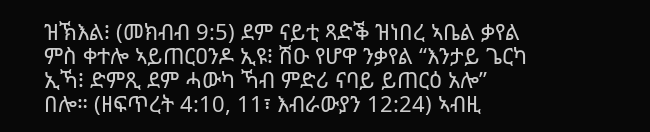ዝኽእል፧ (መክብብ 9:5) ደም ናይቲ ጻድቕ ዝነበረ ኣቤል ቃየል ምስ ቀተሎ ኣይጠርዐንዶ ኢዩ፧ ሽዑ የሆዋ ንቃየል “እንታይ ጌርካ ኢኻ፧ ድምጺ ደም ሓውካ ኻብ ምድሪ ናባይ ይጠርዕ አሎ” በሎ። (ዘፍጥረት 4:10, 11፣ እብራውያን 12:24) ኣብዚ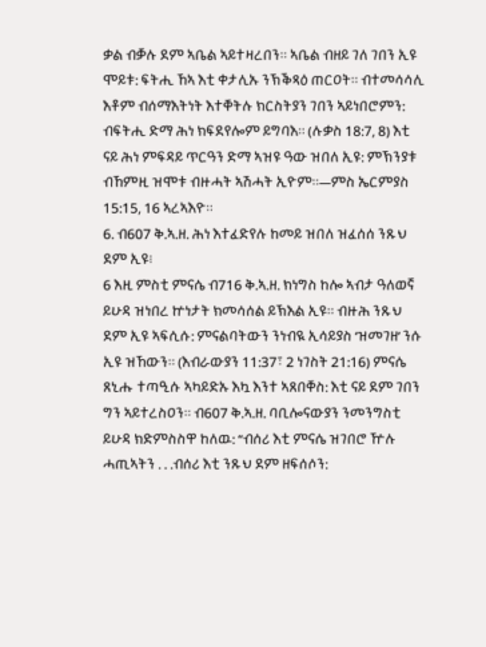ቃል ብቓሉ ደም ኣቤል ኣይተዛረበን። ኣቤል ብዘይ ገለ ገበን ኢዩ ሞይቱ: ፍትሒ ኸኣ እቲ ቀታሊኡ ንኽቕጻዕ ጠርዐት። ብተመሳሳሊ እቶም ብሰማእትነት እተቐትሉ ክርስትያን ገበን ኣይነበሮምን: ብፍትሒ ድማ ሕነ ክፍደየሎም ይግባእ። (ሉቃስ 18:7, 8) እቲ ናይ ሕነ ምፍዳይ ጥርዓን ድማ ኣዝዩ ዓው ዝበለ ኢዩ: ምኽንያቱ ብኸምዚ ዝሞቱ ብዙሓት ኣሽሓት ኢዮም።—ምስ ኤርምያስ 15:15, 16 ኣረኣእዮ።
6. ብ607 ቅ.ኣ.ዘ. ሕነ እተፈድየሉ ከመይ ዝበለ ዝፈሰሰ ንጹህ ደም ኢዩ፧
6 እዚ ምስቲ ምናሴ ብ716 ቅ.ኣ.ዘ. ክነግስ ከሎ ኣብታ ዓለወኛ ይሁዳ ዝነበረ ኵነታት ክመሳሰል ይኽእል ኢዩ። ብዙሕ ንጹህ ደም ኢዩ ኣፍሲሱ: ምናልባትውን ንነብዪ ኢሳይያስ ‘ዝመገዘ’ ንሱ ኢዩ ዝኸውን። (እብራውያን 11:37፣ 2 ነገስት 21:16) ምናሴ ጸኒሑ ተጣዒሱ ኣካይድኡ እኳ እንተ ኣጸበቐስ: እቲ ናይ ደም ገበን ግን ኣይተረስዐን። ብ607 ቅ.ኣ.ዘ. ባቢሎናውያን ንመንግስቲ ይሁዳ ክድምስስዋ ከለዉ: “ብሰሪ እቲ ምናሴ ዝገበሮ ዅሉ ሓጢኣትን . . .ብሰሪ እቲ ንጹህ ደም ዘፍሰሶን: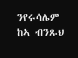ንየሩሳሌም ከኣ ብንጹህ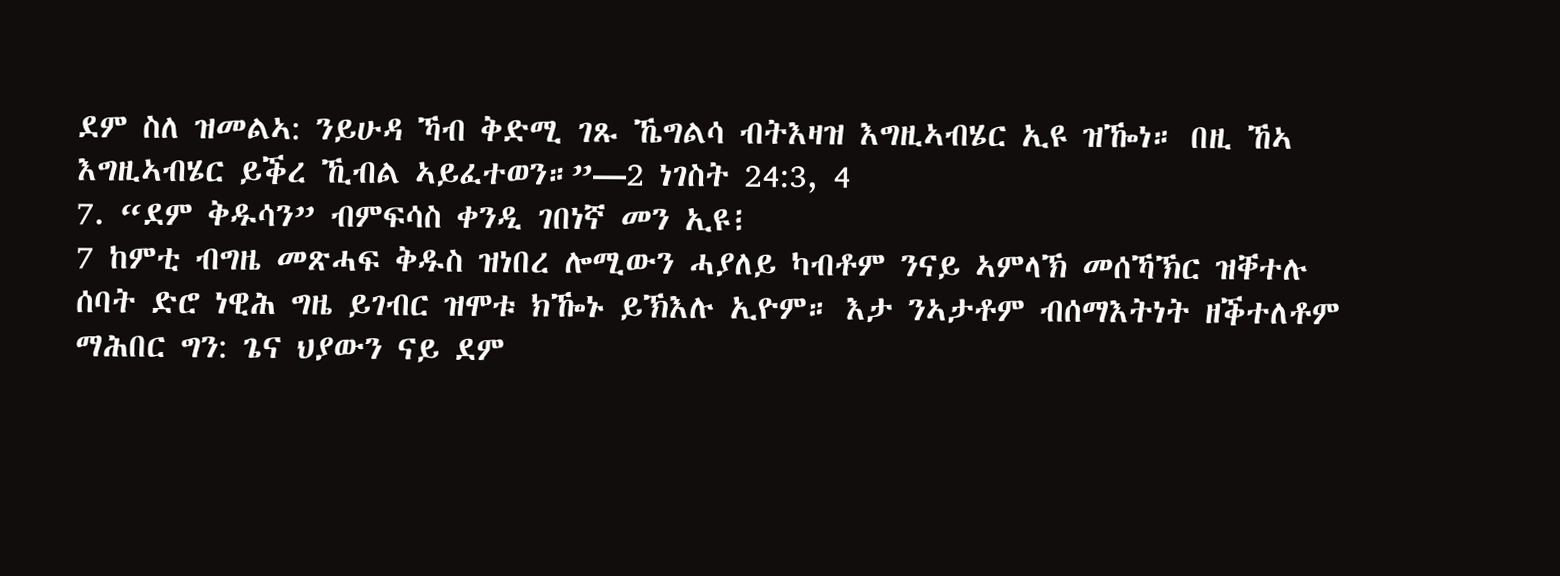ደም ስለ ዝመልኣ: ንይሁዳ ኻብ ቅድሚ ገጹ ኼግልሳ ብትእዛዝ እግዚኣብሄር ኢዩ ዝዀነ። በዚ ኸኣ እግዚኣብሄር ይቕረ ኺብል ኣይፈተወን።”—2 ነገስት 24:3, 4
7. “ደም ቅዱሳን” ብምፍሳስ ቀንዲ ገበነኛ መን ኢዩ፧
7 ከምቲ ብግዜ መጽሓፍ ቅዱስ ዝነበረ ሎሚውን ሓያለይ ካብቶም ንናይ ኣምላኽ መሰኻኽር ዝቐተሉ ሰባት ድሮ ነዊሕ ግዜ ይገብር ዝሞቱ ክዀኑ ይኽእሉ ኢዮም። እታ ንኣታቶም ብሰማእትነት ዘቕተለቶም ማሕበር ግን: ጌና ህያውን ናይ ደም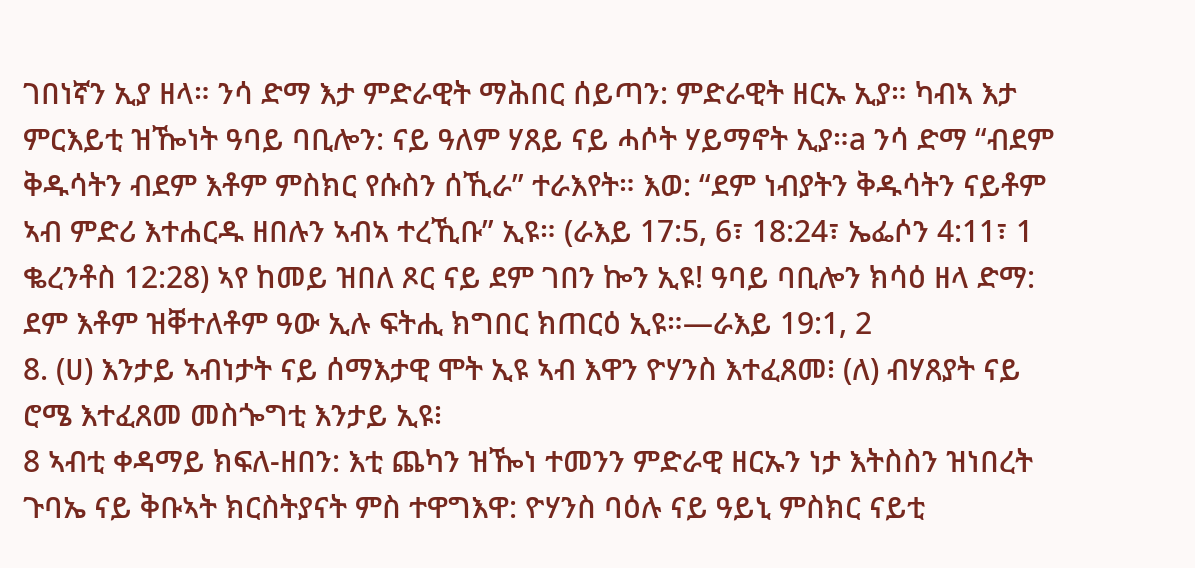ገበነኛን ኢያ ዘላ። ንሳ ድማ እታ ምድራዊት ማሕበር ሰይጣን: ምድራዊት ዘርኡ ኢያ። ካብኣ እታ ምርእይቲ ዝዀነት ዓባይ ባቢሎን: ናይ ዓለም ሃጸይ ናይ ሓሶት ሃይማኖት ኢያ።a ንሳ ድማ “ብደም ቅዱሳትን ብደም እቶም ምስክር የሱስን ሰኺራ” ተራእየት። እወ: “ደም ነብያትን ቅዱሳትን ናይቶም ኣብ ምድሪ እተሐርዱ ዘበሉን ኣብኣ ተረኺቡ” ኢዩ። (ራእይ 17:5, 6፣ 18:24፣ ኤፌሶን 4:11፣ 1 ቈረንቶስ 12:28) ኣየ ከመይ ዝበለ ጾር ናይ ደም ገበን ኰን ኢዩ! ዓባይ ባቢሎን ክሳዕ ዘላ ድማ: ደም እቶም ዝቐተለቶም ዓው ኢሉ ፍትሒ ክግበር ክጠርዕ ኢዩ።—ራእይ 19:1, 2
8. (ሀ) እንታይ ኣብነታት ናይ ሰማእታዊ ሞት ኢዩ ኣብ እዋን ዮሃንስ እተፈጸመ፧ (ለ) ብሃጸያት ናይ ሮሜ እተፈጸመ መስጐግቲ እንታይ ኢዩ፧
8 ኣብቲ ቀዳማይ ክፍለ-ዘበን: እቲ ጨካን ዝዀነ ተመንን ምድራዊ ዘርኡን ነታ እትስስን ዝነበረት ጉባኤ ናይ ቅቡኣት ክርስትያናት ምስ ተዋግእዋ: ዮሃንስ ባዕሉ ናይ ዓይኒ ምስክር ናይቲ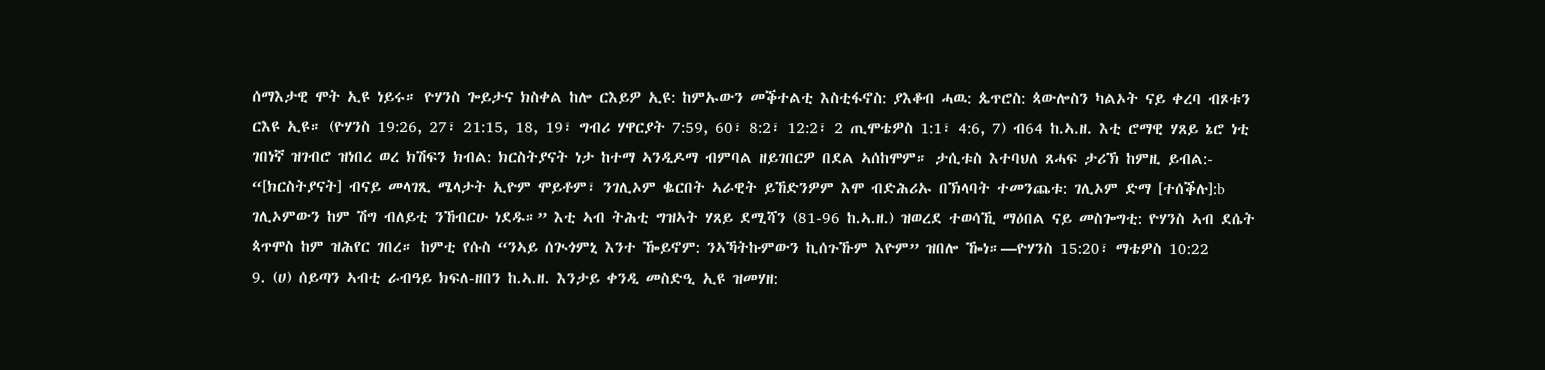ሰማእታዊ ሞት ኢዩ ነይሩ። ዮሃንስ ጐይታና ክስቀል ከሎ ርእይዎ ኢዩ: ከምኡውን መቕተልቲ እስቲፋኖስ: ያእቆብ ሓዉ: ጴጥሮስ: ጳውሎስን ካልኦት ናይ ቀረባ ብጾቱን ርእዩ ኢዩ። (ዮሃንስ 19:26, 27፣ 21:15, 18, 19፣ ግብሪ ሃዋርያት 7:59, 60፣ 8:2፣ 12:2፣ 2 ጢሞቴዎስ 1:1፣ 4:6, 7) ብ64 ከ.ኣ.ዘ. እቲ ሮማዊ ሃጸይ ኔሮ ነቲ ገበነኛ ዝገብሮ ዝነበረ ወረ ክሽፍን ክብል: ክርስትያናት ነታ ከተማ ኣንዲዶማ ብምባል ዘይገበርዎ በደል ኣሰከሞም። ታሲቱስ እተባህለ ጸሓፍ ታሪኽ ከምዚ ይብል:- “[ክርስትያናት] ብናይ መላገጺ ሜላታት ኢዮም ሞይቶም፣ ንገሊኦም ቈርበት ኣራዊት ይኸድንዎም እሞ ብድሕሪኡ በኽላባት ተመንጨቱ: ገሊኦም ድማ [ተሰቕሉ]:b ገሊኦምውን ከም ሽግ ብለይቲ ንኸብርሁ ነደዱ።” እቲ ኣብ ትሕቲ ግዝኣት ሃጸይ ደሚሻን (81-96 ከ.ኣ.ዘ.) ዝወረደ ተወሳኺ ማዕበል ናይ መስጐግቲ: ዮሃንስ ኣብ ደሴት ጳጥሞስ ከም ዝሕየር ገበረ። ከምቲ የሱስ “ንኣይ ሰጒጎምኒ እንተ ዀይኖም: ንኣኻትኩምውን ኪሰጉኹም እዮም” ዝበሎ ዀነ።—ዮሃንስ 15:20፣ ማቴዎስ 10:22
9. (ሀ) ሰይጣን ኣብቲ ራብዓይ ክፍለ-ዘበን ከ.ኣ.ዘ. እንታይ ቀንዲ መስድዒ ኢዩ ዝመሃዘ: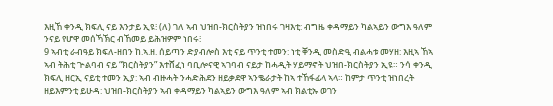እዚኸ ቀንዲ ክፍሊ ናይ እንታይ ኢዩ፧ (ለ) ገለ ኣብ ህዝበ-ክርስትያን ዝነበሩ ገዛእቲ: ብግዜ ቀዳማይን ካልኣይን ውግእ ዓለም ንናይ የሆዋ መሰኻኽር ብኸመይ ይሕዝዎም ነበሩ፧
9 ኣብቲ ራብዓይ ክፍለ-ዘበን ከ.ኣ.ዘ. ሰይጣን ድያብሎስ እቲ ናይ ጥንቲ ተመን: ነቲ ቐንዲ መስድዒ ብልሓቱ መሃዘ: እዚኣ ኸኣ ኣብ ትሕቲ ጕልባብ ናይ “ክርስትያን” እተሸፈነ ባቢሎናዊ ኣገባብ ናይታ ከሓዲት ሃይማኖት ህዝበ-ክርስትያን ኢዩ። ንሳ ቀንዲ ክፍሊ ዘርኢ ናይቲ ተመን ኢያ: ኣብ ብዙሓት ንሓድሕደን ዘይቃደዋ ኣንቈራታት ከኣ ተኸፋፊላ ኣላ። ከምታ ጥንቲ ዝነበረት ዘይእምንቲ ይሁዳ: ህዝበ-ክርስትያን ኣብ ቀዳማይን ካልኣይን ውግእ ዓለም ኣብ ክልቲኡ ወገን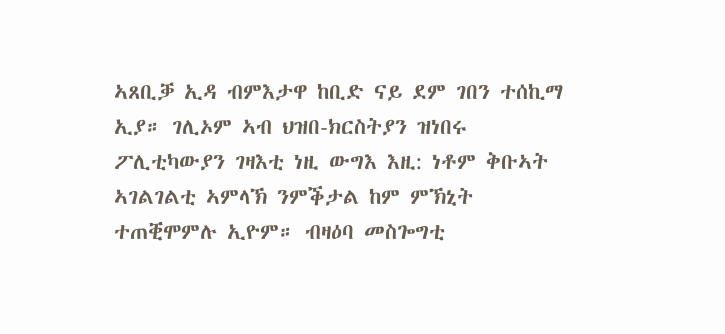ኣጸቢቓ ኢዳ ብምእታዋ ከቢድ ናይ ደም ገበን ተሰኪማ ኢያ። ገሊኦም ኣብ ህዝበ-ክርስትያን ዝነበሩ ፖሊቲካውያን ገዛእቲ ነዚ ውግእ እዚ: ነቶም ቅቡኣት ኣገልገልቲ ኣምላኽ ንምቕታል ከም ምኽኒት ተጠቒሞምሉ ኢዮም። ብዛዕባ መስጐግቲ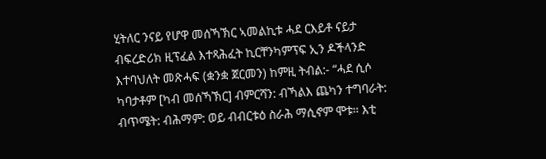ሂትለር ንናይ የሆዋ መሰኻኽር ኣመልኪቱ ሓደ ርእይቶ ናይታ ብፍረድሪክ ዚፕፈል እተጻሕፈት ኪርቸንካምፕፍ ኢን ዶችላንድ እተባህለት መጽሓፍ (ቋንቋ ጀርመን) ከምዚ ትብል:- “ሓደ ሲሶ ካባታቶም [ካብ መሰኻኽር] ብምርሻን: ብኻልእ ጨካን ተግባራት: ብጥሜት: ብሕማም: ወይ ብብርቱዕ ስራሕ ማሲኖም ሞቱ። እቲ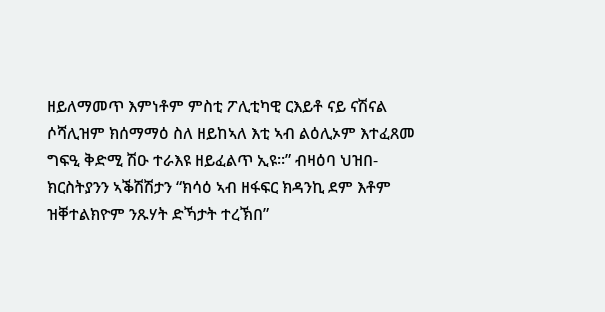ዘይለማመጥ እምነቶም ምስቲ ፖሊቲካዊ ርእይቶ ናይ ናሽናል ሶሻሊዝም ክሰማማዕ ስለ ዘይከኣለ እቲ ኣብ ልዕሊኦም እተፈጸመ ግፍዒ ቅድሚ ሽዑ ተራእዩ ዘይፈልጥ ኢዩ።” ብዛዕባ ህዝበ-ክርስትያንን ኣቕሽሽታን “ክሳዕ ኣብ ዘፋፍር ክዳንኪ ደም እቶም ዝቐተልክዮም ንጹሃት ድኻታት ተረኽበ”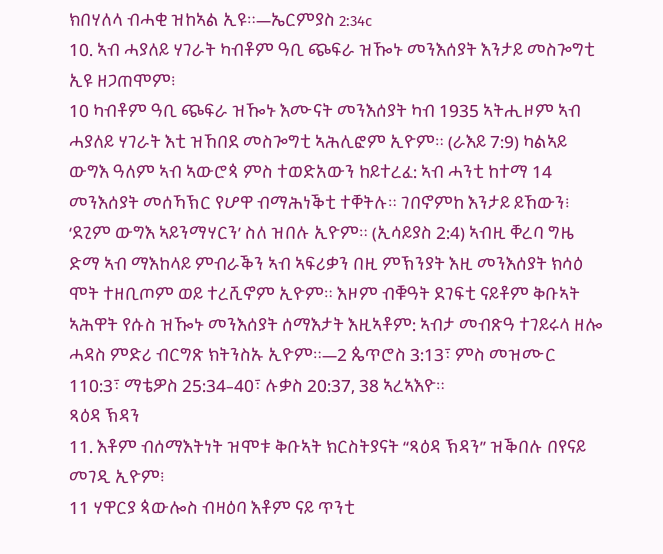ክበሃለላ ብሓቂ ዝከኣል ኢዩ።—ኤርምያስ 2:34c
10. ኣብ ሓያለይ ሃገራት ካብቶም ዓቢ ጭፍራ ዝዀኑ መንእሰያት እንታይ መስጐግቲ ኢዩ ዘጋጠሞም፧
10 ካብቶም ዓቢ ጭፍራ ዝዀኑ እሙናት መንእሰያት ካብ 1935 ኣትሒዞም ኣብ ሓያለይ ሃገራት እቲ ዝኸበደ መስጐግቲ ኣሕሊፎም ኢዮም። (ራእይ 7:9) ካልኣይ ውግእ ዓለም ኣብ ኣውሮጳ ምስ ተወድአውን ከይተረፈ: ኣብ ሓንቲ ከተማ 14 መንእሰያት መሰኻኽር የሆዋ ብማሕነቕቲ ተቐትሉ። ገበኖምከ እንታይ ይኸውን፧ ‘ደጊም ውግእ ኣይንማሃርን’ ስለ ዝበሉ ኢዮም። (ኢሳይያስ 2:4) ኣብዚ ቐረባ ግዜ ድማ ኣብ ማእከላይ ምብራቕን ኣብ ኣፍሪቃን በዚ ምኽንያት እዚ መንእሰያት ክሳዕ ሞት ተዘቢጦም ወይ ተረሺኖም ኢዮም። እዞም ብቑዓት ደገፍቲ ናይቶም ቅቡኣት ኣሕዋት የሱስ ዝዀኑ መንእሰያት ሰማእታት እዚኣቶም: ኣብታ መብጽዓ ተገይሩላ ዘሎ ሓዳስ ምድሪ ብርግጽ ክትንስኡ ኢዮም።—2 ጴጥሮስ 3:13፣ ምስ መዝሙር 110:3፣ ማቴዎስ 25:34–40፣ ሉቃስ 20:37, 38 ኣረኣእዮ።
ጻዕዳ ኽዳን
11. እቶም ብሰማእትነት ዝሞቱ ቅቡኣት ክርስትያናት “ጻዕዳ ኽዳን” ዝቕበሉ በየናይ መገዲ ኢዮም፧
11 ሃዋርያ ጳውሎስ ብዛዕባ እቶም ናይ ጥንቲ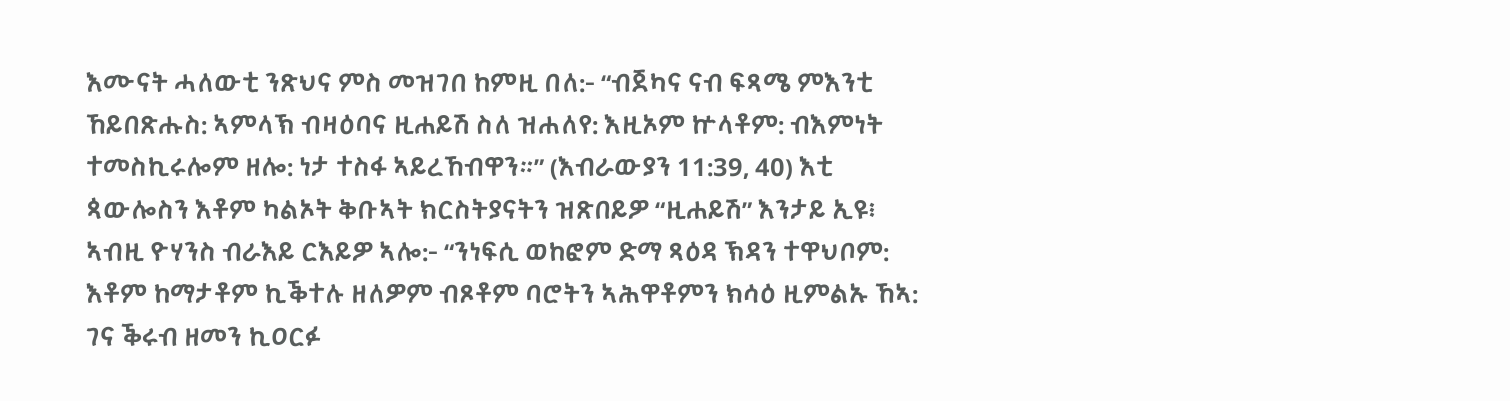እሙናት ሓለውቲ ንጽህና ምስ መዝገበ ከምዚ በለ:- “ብጀካና ናብ ፍጻሜ ምእንቲ ኸይበጽሑስ: ኣምላኽ ብዛዕባና ዚሐይሽ ስለ ዝሐለየ: እዚኦም ኵላቶም: ብእምነት ተመስኪሩሎም ዘሎ: ነታ ተስፋ ኣይረኸብዋን።” (እብራውያን 11:39, 40) እቲ ጳውሎስን እቶም ካልኦት ቅቡኣት ክርስትያናትን ዝጽበይዎ “ዚሐይሽ” እንታይ ኢዩ፧ ኣብዚ ዮሃንስ ብራእይ ርእይዎ ኣሎ:- “ንነፍሲ ወከፎም ድማ ጻዕዳ ኽዳን ተዋህቦም: እቶም ከማታቶም ኪቕተሉ ዘለዎም ብጾቶም ባሮትን ኣሕዋቶምን ክሳዕ ዚምልኡ ኸኣ: ገና ቕሩብ ዘመን ኪዐርፉ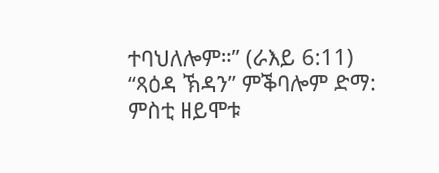ተባህለሎም።” (ራእይ 6:11) “ጻዕዳ ኽዳን” ምቕባሎም ድማ: ምስቲ ዘይሞቱ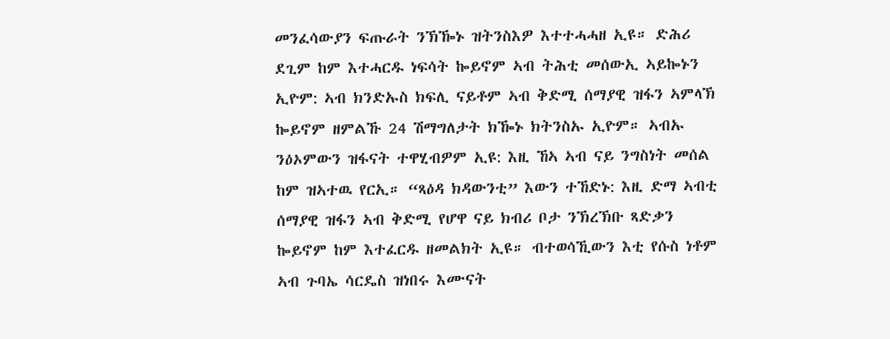መንፈሳውያን ፍጡራት ንኽዀኑ ዝትንስእዎ እተተሓሓዘ ኢዩ። ድሕሪ ደጊም ከም እተሓርዱ ነፍሳት ኰይኖም ኣብ ትሕቲ መሰውኢ ኣይኰኑን ኢዮም: ኣብ ክንድኡስ ክፍሊ ናይቶም ኣብ ቅድሚ ሰማያዊ ዝፋን ኣምላኽ ኰይኖም ዘምልኹ 24 ሽማግለታት ክዀኑ ክትንስኡ ኢዮም። ኣብኡ ንዕኦምውን ዝፋናት ተዋሂብዎም ኢዩ: እዚ ኸኣ ኣብ ናይ ንግስነት መሰል ከም ዝኣተዉ የርኢ። “ጻዕዳ ክዳውንቲ” እውን ተኸድኑ: እዚ ድማ ኣብቲ ሰማያዊ ዝፋን ኣብ ቅድሚ የሆዋ ናይ ክብሪ ቦታ ንኽረኽቡ ጻድቃን ኰይኖም ከም እተፈርዱ ዘመልክት ኢዩ። ብተወሳኺውን እቲ የሱስ ነቶም ኣብ ጉባኤ ሳርዴስ ዝነበሩ እሙናት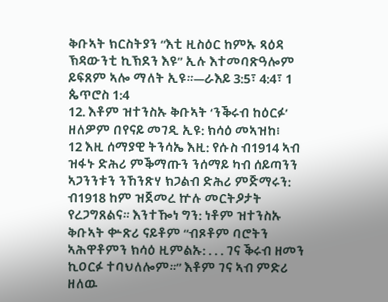ቅቡኣት ክርስትያን “እቲ ዚስዕር ከምኡ ጻዕዳ ኽዳውንቲ ኪኽደን እዩ” ኢሉ እተመባጽዓሎም ይፍጸም ኣሎ ማለት ኢዩ።—ራእይ 3:5፣ 4:4፣ 1 ጴጥሮስ 1:4
12. እቶም ዝተንስኡ ቅቡኣት ‘ንቕሩብ ከዕርፉ’ ዘለዎም በየናይ መገዲ ኢዩ: ክሳዕ መኣዝከ፧
12 እዚ ሰማያዊ ትንሳኤ እዚ: የሱስ ብ1914 ኣብ ዝፋኑ ድሕሪ ምቕማጡን ንሰማይ ካብ ሰይጣንን ኣጋንንቱን ንኸንጽሃ ክጋልብ ድሕሪ ምጅማሩን: ብ1918 ከም ዝጀመረ ኵሉ መርትዖታት የረጋግጸልና። እንተዀነ ግን: ነቶም ዝተንስኡ ቅቡኣት ቍጽሪ ናይቶም “ብጾቶም ባሮትን ኣሕዋቶምን ክሳዕ ዚምልኡ: . . . ገና ቕሩብ ዘመን ኪዐርፉ ተባህለሎም።” እቶም ገና ኣብ ምድሪ ዘለዉ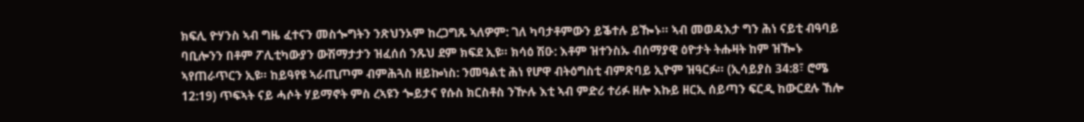ክፍሊ ዮሃንስ ኣብ ግዜ ፈተናን መስጐግትን ንጽህንኦም ከረጋግጹ ኣለዎም: ገለ ካባታቶምውን ይቕተሉ ይዀኑ። ኣብ መወዳእታ ግን ሕነ ናይቲ ብዓባይ ባቢሎንን በቶም ፖሊቲካውያን ውሽማታታን ዝፈሰሰ ንጹህ ደም ክፍደ ኢዩ። ክሳዕ ሽዑ: እቶም ዝተንስኡ ብሰማያዊ ዕዮታት ትሑዛት ከም ዝዀኑ ኣየጠራጥርን ኢዩ። ከይዓየዩ ኣራጢጦም ብምሕጓስ ዘይኰነስ: ንመዓልቲ ሕነ የሆዋ ብትዕግስቲ ብምጽባይ ኢዮም ዝዓርፉ። (ኢሳይያስ 34:8፣ ሮሜ 12:19) ጥፍኣት ናይ ሓሶት ሃይማኖት ምስ ረኣዩን ጐይታና የሱስ ክርስቶስ ንዅሉ እቲ ኣብ ምድሪ ተሪፉ ዘሎ እኩይ ዘርኢ ሰይጣን ፍርዲ ከውርደሉ ኸሎ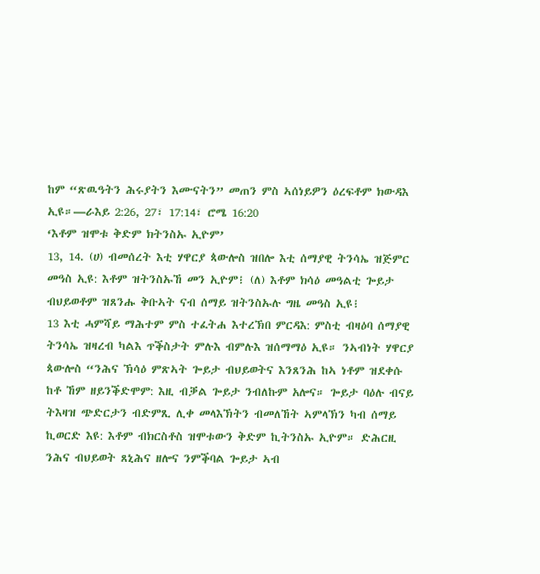ከም “ጽዉዓትን ሕሩያትን እሙናትን” መጠን ምስ ኣሰነይዎን ዕረፍቶም ክውዳእ ኢዩ።—ራእይ 2:26, 27፣ 17:14፣ ሮሜ 16:20
‘እቶም ዝሞቱ ቅድም ክትንስኡ ኢዮም’
13, 14. (ሀ) ብመሰረት እቲ ሃዋርያ ጳውሎስ ዝበሎ እቲ ሰማያዊ ትንሳኤ ዝጅምር መዓስ ኢዩ: እቶም ዝትንስኡኸ መን ኢዮም፧ (ለ) እቶም ክሳዕ መዓልቲ ጐይታ ብህይወቶም ዝጸንሑ ቅቡኣት ናብ ሰማይ ዝትንስኡሉ ግዜ መዓስ ኢዩ፧
13 እቲ ሓምሻይ ማሕተም ምስ ተፈትሐ እተረኽበ ምርዳእ: ምስቲ ብዛዕባ ሰማያዊ ትንሳኤ ዝዛረብ ካልእ ጥቕስታት ምሉእ ብምሉእ ዝሰማማዕ ኢዩ። ንኣብነት ሃዋርያ ጳውሎስ “ንሕና ኽሳዕ ምጽኣት ጐይታ ብህይወትና እንጸንሕ ከኣ ነቶም ዝደቀሱ ከቶ ኸም ዘይንቕድሞም: እዚ ብቓል ጐይታ ንብለኩም አሎና። ጐይታ ባዕሉ ብናይ ትእዛዝ ጭድርታን ብድምጺ ሊቀ መላእኽትን ብመለኸት ኣምላኽን ካብ ሰማይ ኪወርድ እዩ: እቶም ብክርስቶስ ዝሞቱውን ቅድም ኪትንስኡ ኢዮም። ድሕርዚ ንሕና ብህይወት ጸኒሕና ዘሎና ንምቕባል ጐይታ ኣብ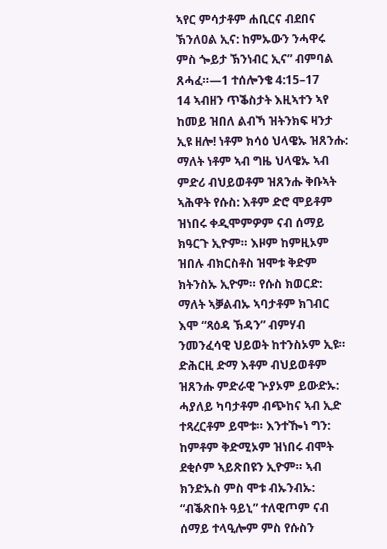ኣየር ምሳታቶም ሐቢርና ብደበና ኽንለዐል ኢና: ከምኡውን ንሓዋሩ ምስ ጐይታ ኽንነብር ኢና” ብምባል ጸሓፈ።—1 ተሰሎንቄ 4:15–17
14 ኣብዘን ጥቕስታት እዚኣተን ኣየ ከመይ ዝበለ ልብኻ ዝትንክፍ ዛንታ ኢዩ ዘሎ! ነቶም ክሳዕ ህላዌኡ ዝጸንሑ: ማለት ነቶም ኣብ ግዜ ህላዌኡ ኣብ ምድሪ ብህይወቶም ዝጸንሑ ቅቡኣት ኣሕዋት የሱስ: እቶም ድሮ ሞይቶም ዝነበሩ ቀዲሞምዎም ናብ ሰማይ ክዓርጉ ኢዮም። እዞም ከምዚኦም ዝበሉ ብክርስቶስ ዝሞቱ ቅድም ክትንስኡ ኢዮም። የሱስ ክወርድ: ማለት ኣቓልብኡ ኣባታቶም ክገብር እሞ “ጻዕዳ ኽዳን” ብምሃብ ንመንፈሳዊ ህይወት ከተንስኦም ኢዩ። ድሕርዚ ድማ እቶም ብህይወቶም ዝጸንሑ ምድራዊ ጕያኦም ይውድኡ: ሓያለይ ካባታቶም ብጭከና ኣብ ኢድ ተጻረርቶም ይሞቱ። እንተዀነ ግን: ከምቶም ቅድሚኦም ዝነበሩ ብሞት ደቂሶም ኣይጽበዩን ኢዮም። ኣብ ክንድኡስ ምስ ሞቱ ብኡንብኡ: “ብቕጽበት ዓይኒ” ተለዊጦም ናብ ሰማይ ተላዒሎም ምስ የሱስን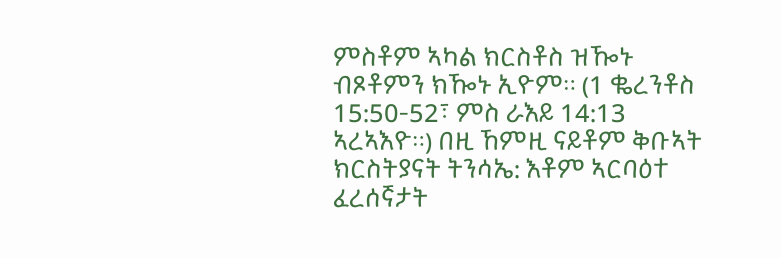ምስቶም ኣካል ክርስቶስ ዝዀኑ ብጾቶምን ክዀኑ ኢዮም። (1 ቈረንቶስ 15:50-52፣ ምስ ራእይ 14:13 ኣረኣእዮ።) በዚ ኸምዚ ናይቶም ቅቡኣት ክርስትያናት ትንሳኤ: እቶም ኣርባዕተ ፈረሰኛታት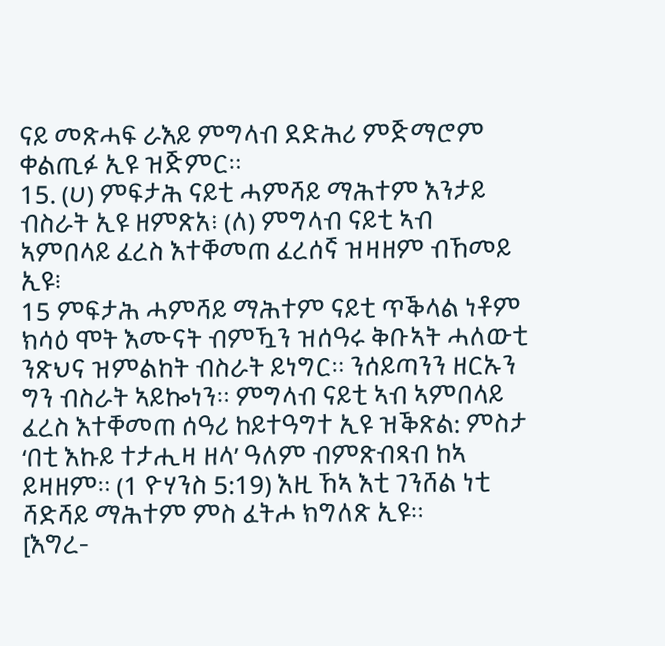ናይ መጽሓፍ ራእይ ምግላብ ደድሕሪ ምጅማሮም ቀልጢፉ ኢዩ ዝጅምር።
15. (ሀ) ምፍታሕ ናይቲ ሓምሻይ ማሕተም እንታይ ብስራት ኢዩ ዘምጽአ፧ (ለ) ምግላብ ናይቲ ኣብ ኣምበላይ ፈረስ እተቐመጠ ፈረሰኛ ዝዛዘም ብኸመይ ኢዩ፧
15 ምፍታሕ ሓምሻይ ማሕተም ናይቲ ጥቕላል ነቶም ክሳዕ ሞት እሙናት ብምዃን ዝሰዓሩ ቅቡኣት ሓለውቲ ንጽህና ዝምልከት ብስራት ይነግር። ንሰይጣንን ዘርኡን ግን ብስራት ኣይኰነን። ምግላብ ናይቲ ኣብ ኣምበላይ ፈረስ እተቐመጠ ሰዓሪ ከይተዓግተ ኢዩ ዝቕጽል: ምስታ ‘በቲ እኩይ ተታሒዛ ዘላ’ ዓለም ብምጽብጻብ ከኣ ይዛዘም። (1 ዮሃንስ 5:19) እዚ ኸኣ እቲ ገንሸል ነቲ ሻድሻይ ማሕተም ምስ ፈትሖ ክግለጽ ኢዩ።
[እግረ-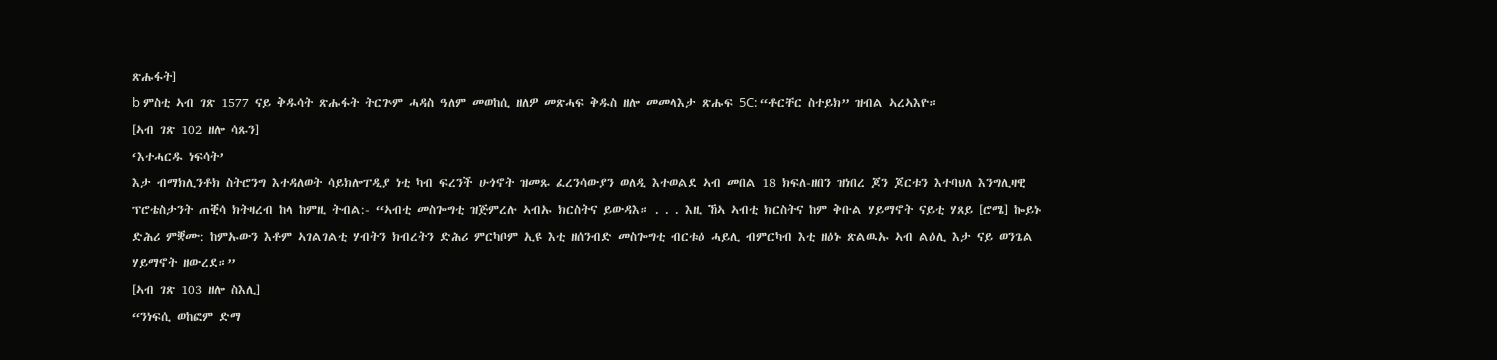ጽሑፋት]
b ምስቲ ኣብ ገጽ 1577 ናይ ቅዱሳት ጽሑፋት ትርጕም ሓዳስ ዓለም መወከሲ ዘለዎ መጽሓፍ ቅዱስ ዘሎ መመላእታ ጽሑፍ 5C: “ቶርቸር ስተይክ” ዝብል ኣረኣእዮ።
[ኣብ ገጽ 102 ዘሎ ሳጹን]
‘እተሓርዱ ነፍሳት’
እታ ብማክሊንቶክ ስትሮንግ እተዳለወት ሳይክሎፐዲያ ነቲ ካብ ፍረንች ሁጎኖት ዝመጹ ፈረንሳውያን ወለዲ እተወልደ ኣብ መበል 18 ክፍለ-ዘበን ዝነበረ ጆን ጆርቱን እተባህለ እንግሊዛዊ ፕሮቴስታንት ጠቒሳ ክትዛረብ ከላ ከምዚ ትብል:- “ኣብቲ መስጐግቲ ዝጅምረሉ ኣብኡ ክርስትና ይውዳእ። . . . እዚ ኸኣ ኣብቲ ክርስትና ከም ቅቡል ሃይማኖት ናይቲ ሃጸይ [ሮሜ] ኰይኑ ድሕሪ ምቛሙ: ከምኡውን እቶም ኣገልገልቲ ሃብትን ክብረትን ድሕሪ ምርካቦም ኢዩ እቲ ዘሰንብድ መስጐግቲ ብርቱዕ ሓይሊ ብምርካብ እቲ ዘዕኑ ጽልዉኡ ኣብ ልዕሊ እታ ናይ ወንጌል ሃይማኖት ዘውረደ።”
[ኣብ ገጽ 103 ዘሎ ስእሊ]
“ንነፍሲ ወከፎም ድማ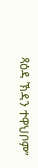ጻዕዳ ኽዳን ተዋህቦም”